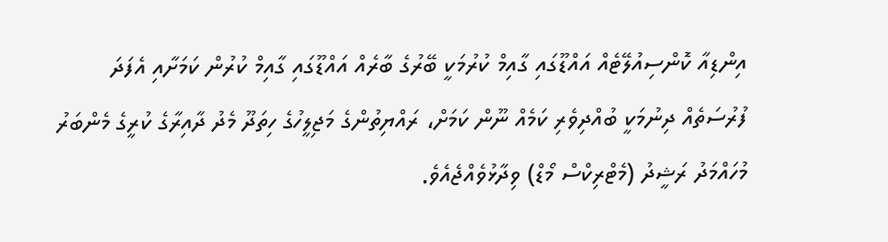އިންޑިއާ ކޮންސިއުލޭޓެއް އައްޑޫގައި ގާއިމް ކުރުމަކީ ބޭރުގެ ބާރެއް އައްޑޫގައި ގާއިމް ކުރުން ކަމަށާއި އެފަދަ ފުރުސަތެއް ދިނުމަކީ ބުއްދިވެރި ކަމެއް ނޫން ކަމަށް، ރައްޔިތުންގެ މަޖިލީހުގެ ހިތަދޫ މެދު ދާއިރާގެ ކުރީގެ މެންބަރު މުހައްމަދު ރަޝީދު (މެޓްރިކްސް މޯޑް) ވިދާޅުވެއްޖެއެވެ.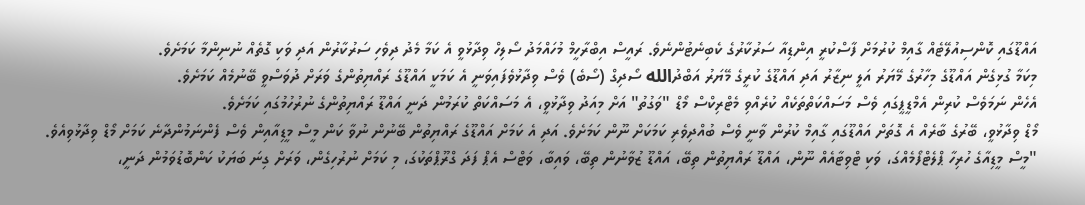އައްޑޫގައި ކޮންސިއުލޭޓެއް ގާއިމް ކުރުމަށް ފާސްކުރީ އިންޑިއާ ސަރުކާރުގެ ކެބިނެޓުންނެވެ. ރައީސް އިބްރާހީމް މުހައްމަދު ސޯލިހް ވިދާޅުވީ އެ ކަމާ މެދު ދިވެހި ސަރުކާރުން އަދި ވަކި ގޮތެއް ނުނިންމާ ކަމަށެވެ.
މިކަމާ ގުޅިގެން އައްޑޫގެ މިހާރުގެ މޭޔަރު އަލީ ނިޒާރު އަދި އައްޑޫގެ ކުރީގެ މޭޔަރު އަބްދުالله ސޯދިގް (ސޯބެ) ވެސް ވިދާޅުވެފައިވަނީ އެ ކަމަކީ އައްޑޫގެ ރައްޔިތުންގެ ވަރަށް ދުވަސްވީ ބޭނުމެއް ކަމަށެވެ.
އެހެން ނަމަވެސް ކުރިން އެމްޑީޕީގައި ވެސް މަސައްކަތްތަކެއް ކުރެއްވި މެޓްރިކްސް މޯޑް "ވަގުތު" އަށް މިއަދު ވިދާޅުވީ، އެ މަސައްކަތް ކުރަމުން ދަނީ އައްޑޫ ރައްޔިތުންގެ ނުރުހުމުގައި ކަމަށެވެ.
މޯޑް ވިދާޅުވީ، ބޭރުގެ ބާރެއް އެ ގޮތަށް އައްޑޫގައި ގާއިމް ކުރުން ވާނީ ވެސް ބުއްދިވެރި ކަމަކަށް ނޫން ކަމަށެވެ. އަދި އެ ކަމަށް އައްޑޫގެ ރައްޔިތުން ބޭނުން ނުވާ ކަން މީސް މީޑިއާއިން ވެސް ފެންނަމުންދާނެ ކަމަށް މޯޑް ވިދާޅުވިއެވެ.
"މީސް މީޑިއާގެ ހުރިހާ ޕްލެޓްފޯމެއްގަ، ވަކި ޓްވިޓާއެއް ނޫން، އައްޑޫ ރައްޔިތުން ތިބޭ، އައްޑޫ ޒުވާނުން ތިބޭ، ވައިބާ، ވަޓްސް އެޕް ފަދަ ގްރޫޕްތަކުގަ، މި ކަމަށް ނުރުހިގެން، ވަރަށް ގިނަ ބަޔަކު ކަންބޮޑުވަމުން ދަނީ،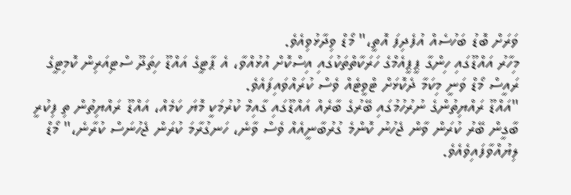ވަރަށް ބޮޑު ބަހުސެއް އުފެދިފަ އޮތީ،" މޯޑް ވިދާޅުވިއެވެ.
މިހާރު އައްޑޫގައި ހިންގާ ޕީޕީއެމްގެ ހަރަކާތްތަކުގައި އިސްކޮށް އުޅުއްވާ، އެ ޕާޓީގެ އައްޑޫ ހިތަދޫ ސްޓިއަރިން ކޮމިޓީގެ ރައީސް މޯޑް ވަނީ މިކަމާ ދެކޮޅަށް ޓްވީޓެއް ވެސް ކުރައްވައިފައެވެ.
"އައްޑޫ ރައްޔިތުންގެ ނުރުހުމުގައި ބޭރުގެ ބާރެއް އައްޑޫގައި ގާއިމް ކުރުމަކީ މޮޔަ ކަމެއް، އައްޑޫ ރައްޔިތުން ތި ފިކުރީ ބާގީން ބޭރު ކުރަން ވާން ޖެހުނު ކޮންމެ ގުރުބާނީއެއް ވެސް ވާނެ، ހަނގުރާމަ ކުރަން ޖެހުނަސް ކުރާނެ،" މޯޑް ލިޔުއްވާފައިވެއެވެ.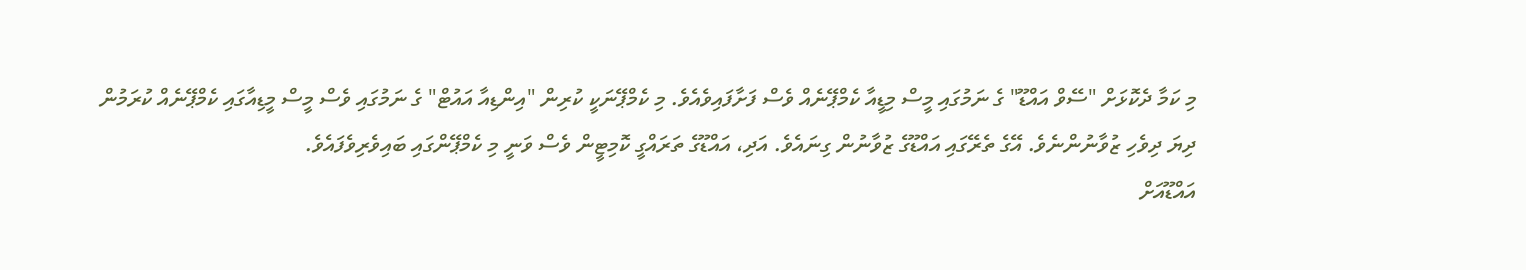މި ކަމާ ދެކޮޅަށް "ސޭވް އައްޑޫ" ގެ ނަމުގައި މީސް މިޑީއާ ކެމްޕޭނެއް ވެސް ފަށާފައިވެއެވެ. މި ކެމްޕޭނަކީ ކުރިން "އިންޑިއާ އައުޓް" ގެ ނަމުގައި ވެސް މީސް މީޑިއާގައި ކެމްޕޭނެއް ކުރަމުން ދިޔަ ދިވެހި ޒުވާނުންނެވެ. އޭގެ ތެރޭގައި އައްޑޫގެ ޒުވާނުން ގިނައެވެ. އަދި، އައްޑޫގެ ތަރައްގީ ކޮމިޓީން ވެސް ވަނީ މި ކެމްޕޭންގައި ބައިވެރިވެފައެވެ.
އައްޑޫއަށް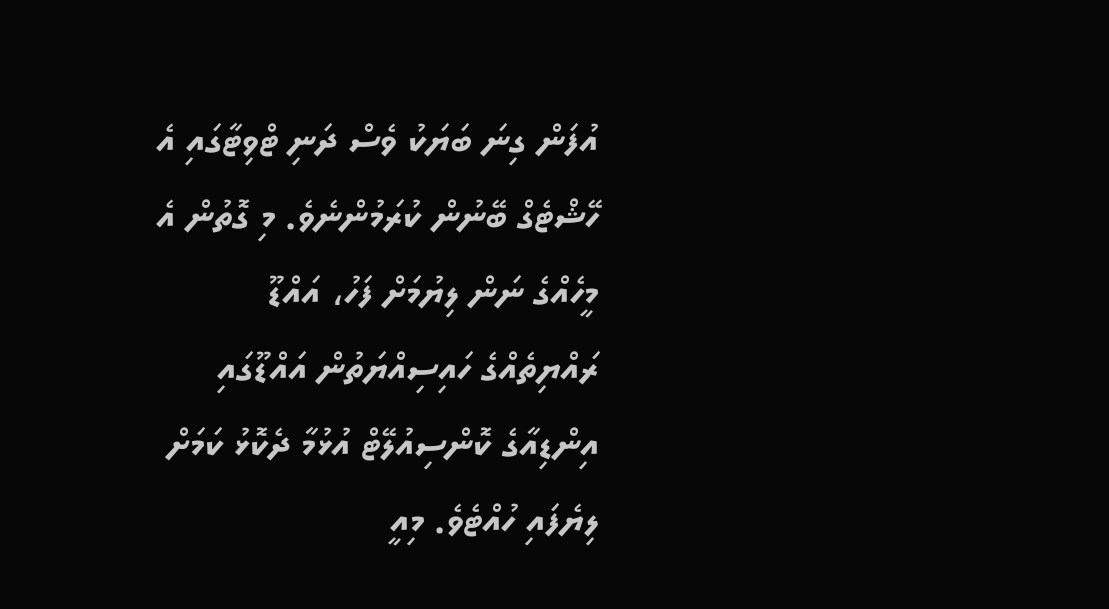އުފަން ގިނަ ބަޔަކު ވެސް ދަނި ޓްވިޓާގައި އެ ހޭޝްޓެގް ބޭނުން ކުރަމުންނެވެ. މި ގޮތުން އެ މީހެއްގެ ނަން ލިޔުމަށް ފަހު، އައްޑޫ ރައްޔިތެއްގެ ހައިސިއްޔަތުން އައްޑޫގައި އިންޑިއާގެ ކޮންސިއުލޭޓް އުޅުމާ ދެކޮޅު ކަމަށް ލިޔެފައި ހުއްޓެވެ. މިއީ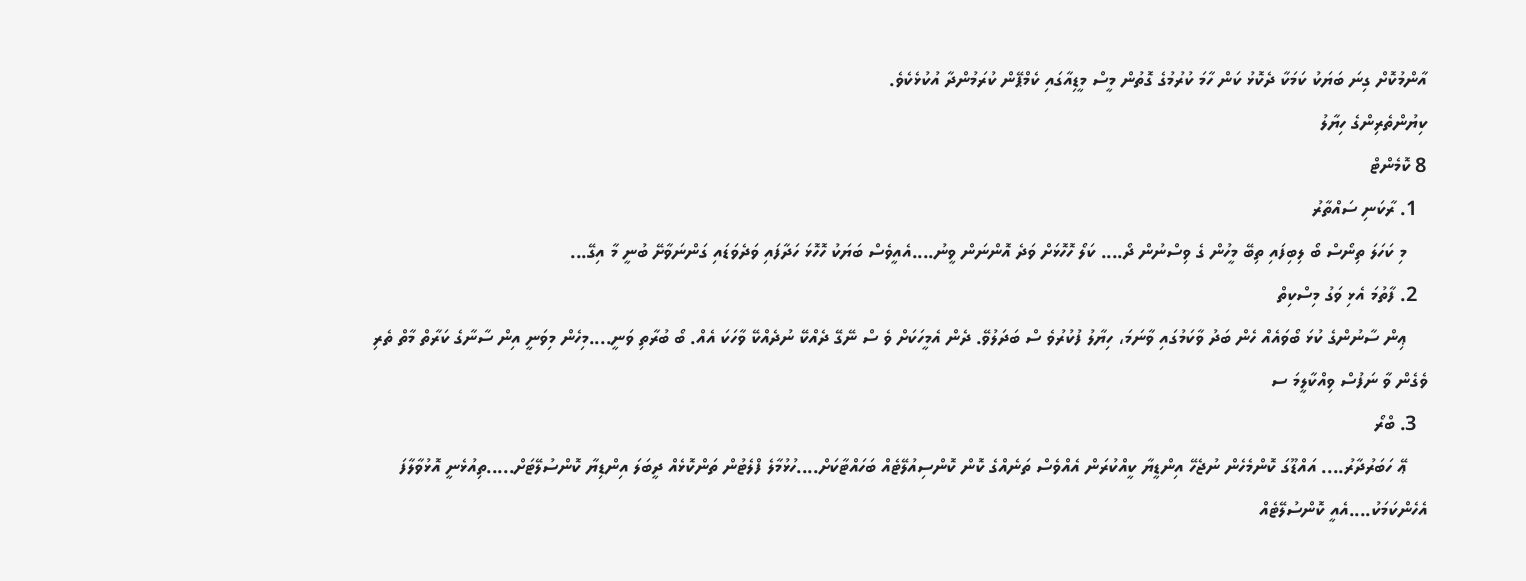އާންމުކޮށް ގިނަ ބަޔަކު ކަމަކާ ދެކޮޅު ކަން ހާމަ ކުރުމުގެ ގޮތުން މީސް މީޑިއާގައި ކެމްޕޭން ކުރަމުންދާ އުކުޅެކެވެ.
ކިޔުންތެރިންގެ ހިޔާލު
8 ކޮމެންޓް
  1. ރާކަނި ސައްތާރު
    މި ކަހަލަ ތިނޯސް ބޯ ލިބިފައި ތިބޭ މީހުން ގެ ވިސްނުން ދޯ.... ކަލޯ ހޮހޮޅަށް ވަދެ އޮންނަން ވީނު....އެއީވެސް ބަޔަކު ހޮހޮޅަ ހަދާފައި ވަދެވަޑައި ގަންނަވާށޭ ބުނީ މާ އިގޭ...
  2. ފާތުމަ އެޅި ވަގު މިސްކިތް
    ޢިން ސާނުންގެ ކުޅަ ބޯވައެއް ހެން ބަދު ވާކަމުގައި ވާނަމަ، ހިޔާލު ފުކުރުވެ ސް ބަދަލުވޭ. ދެން އެމީހަކަށް ވެ ސް ނޭގޭ ދެއްކޭ ނުދެއްކޭ ވާހަކަ އެއް. ބޯ ބުރާތި ވަނީ....މިހެން މިވަނީ އިން ސާނާގެ ކަރާތް މާތް ތެރި ވެގެން ވާ ނަފުސް ވިއްކާލީމަ ސ
  3. ބްރޯ
    ޢޭ ހަބަރުދާރު.... އައްޑޫގަ ކޮންމެހެން ނުޖެހޭ އިންޑީޔާ ކީއްކުރަން އެއްވެސް ތަނެއްގެ ކޮން ކޮންސިއުލޭޓެއް ބަހައްޓާކަށް....ހުޅުމާލެ ފްލެޓުން ތަންކޮޅެއް ދީބަލަ އިންޑިޔާ ކޮންސުލޭޓަށް.....ތިއުޅެނީ އޮޅުވާލާފަ އެހެންކަމަކު....އެއީ ކޮންސުލޭޓެއް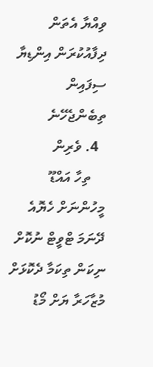ވިއްޔާ އެތަން ދިފާއުކުރަން އިންޑިޔާ ސިފައިން ތިބެންޖެހޭނެ
  4. ވެރިން
    ތިހާ އައްޑޫ މީހުންނަށް ހެޔޮއެ ދޭނަމަ ޓްވީޓް ނުކޮށް ނިކަން ތިކަމާ ދެކޮޅަށް މުޒާހަރާ ޔަށް މޯޑު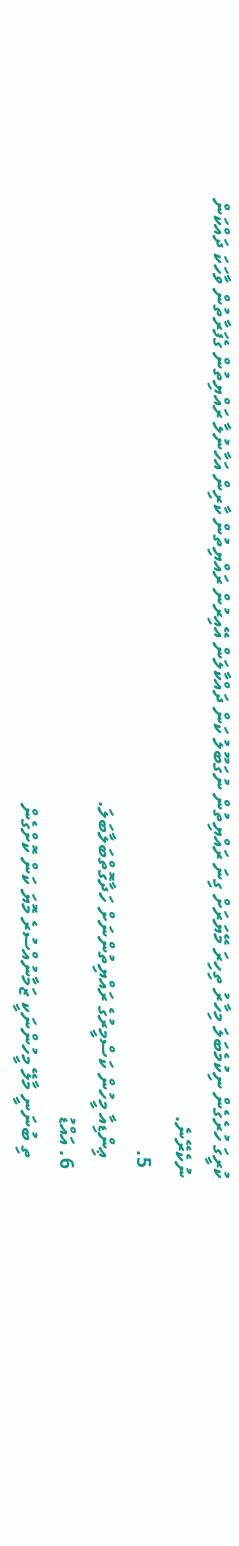ކުރީގަ ހުރެގެން ނިކުމެބަލަ މިހާރު ތިހިރަ މޭޔަރަށް ގިނަ ރައްޔިތުން ނުގަބޫލު ކަން ދައްކާލަން އޭއިރުން ރައްޔިތުން ކާރިން އަހާނުލާ ރައްޔިތުން ގެފަރާތުން ވާހަކަ ދައްކަން ނުކެރޭނެ.
  5.
    ޢިންޑިއާ މީހުން ކަސްމީރުގެ ރައްޔިތުންނަށް ހަދާގޮތްބަލާބަލަ.
  6. އައްޑު
    ތި ބުނަނީ މާލޭ މީހުންނަކީ ޒަމާނުއްސުރެ މޮޔަ ކަން ކޮށްގެން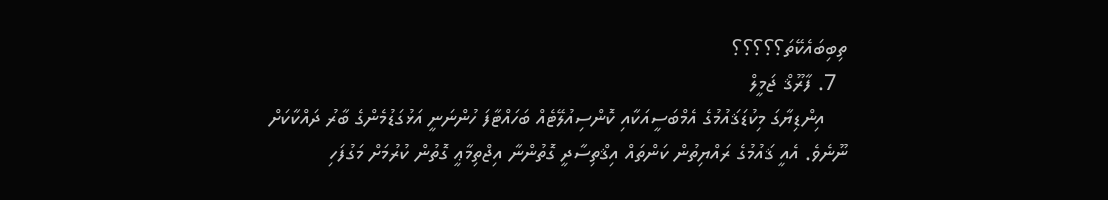ތިބިބައެކޭތަ؟؟؟؟؟
  7. ފާރޫޤް ޖަމީލް
    އިންޑިޔާގަ މިކުޑަޤައުމުގެ އެމްބަސީއަކާއި ކޮންސިއުލޭޓެއް ބަހައްޓާފަ ހުންނަނީ އަޅުގަޑުމެންގެ ބާރު ދައްކާކަށް ނޫނެވެ. އެއީ ޤައުމުގެ ރައްޔިތުން ކަންތައް އިޤްތިސާދީ ގޮތުންނާ އިޖްތިމާޢީ ގޮތުން ކުރުމަށް މަގުފަހި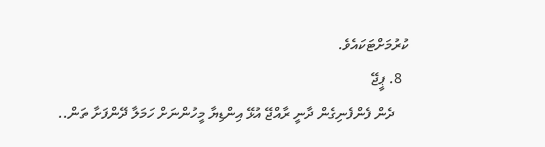ކުރުމަށްޓަކައެވެ.
  8. ޕީޖޭ
    ދެން ފެންފެނިގެން ދާނީ ރާއްޖޭ އުޅޭ އިންޑިޔާ މީހުންނަށް ހަމަލާ ދޭންފަށާ ތަން..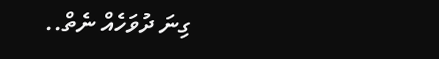ގިނަ ދުވަހެއް ނެތް..